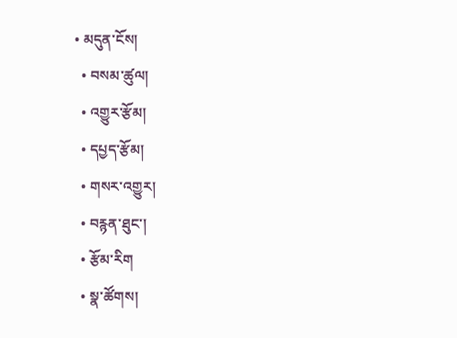• མདུན་ངོས།
  • བསམ་ཚུལ།
  • འགྱུར་རྩོམ།
  • དཔྱད་རྩོམ།
  • གསར་འགྱུར།
  • བརྙན་ཐུང་།
  • རྩོམ་རིག
  • སྣ་ཚོགས།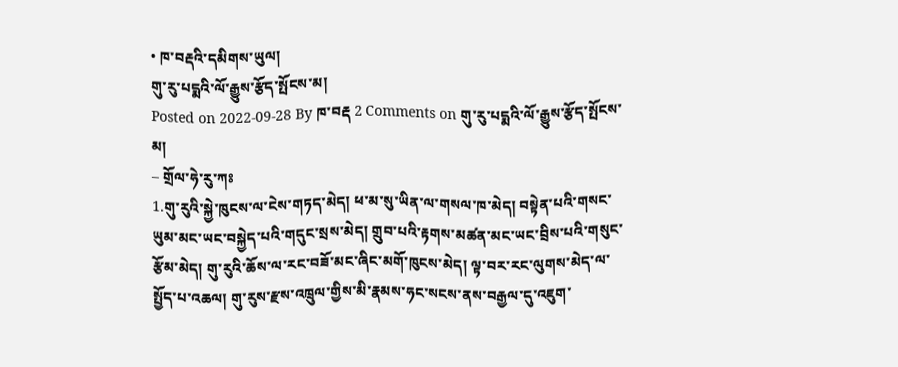• ཁ་བརྡའི་དམིགས་ཡུལ།
གུ་རུ་པདྨའི་ལོ་རྒྱུས་རྩོད་སྤོངས་མ།
Posted on 2022-09-28 By ཁ་བརྡ 2 Comments on གུ་རུ་པདྨའི་ལོ་རྒྱུས་རྩོད་སྤོངས་མ།
– གྲོལ་ཧེ་རུ་ཀཿ
1.གུ་རུའི་སྐྱེ་ཁུངས་ལ་ངེས་གཏད་མེད། ཕ་མ་སུ་ཡིན་ལ་གསལ་ཁ་མེད། བསྟེན་པའི་གསང་ཡུམ་མང་ཡང་བསྐྱེད་པའི་གདུང་སྲས་མེད། གྲུབ་པའི་རྟགས་མཚན་མང་ཡང་བྲིས་པའི་གསུང་རྩོམ་མེད། གུ་རུའི་ཆོས་ལ་རང་བཟོ་མང་ཞིང་མགོ་ཁུངས་མེད། ལྟ་བར་རང་ལུགས་མེད་ལ་སྤྱོད་པ་འཆལ། གུ་རུས་རྫས་འཁྲུལ་གྱིས་མི་རྣམས་ཧང་སངས་ནས་བརྒྱལ་དུ་འཇུག་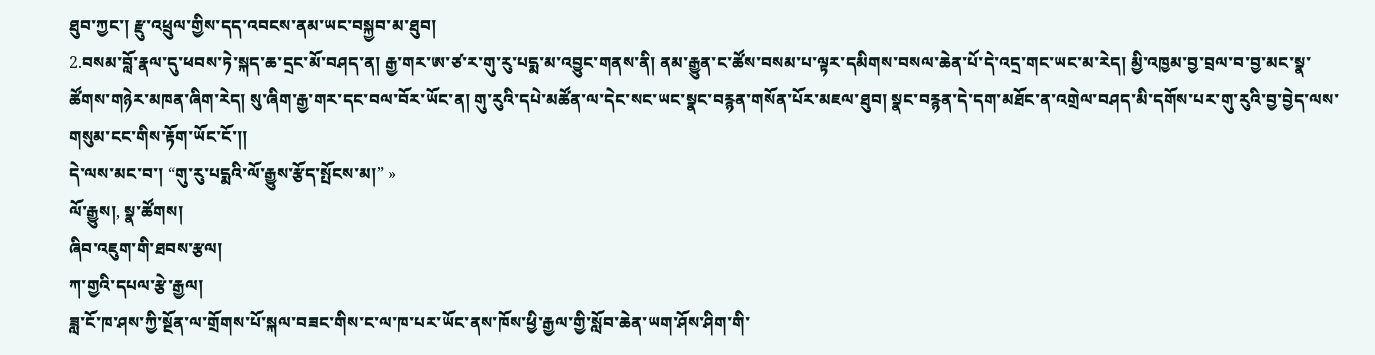ཐུབ་ཀྱང་། རྫུ་འཕྲུལ་གྱིས་དད་འབངས་ནམ་ཡང་བསྐྱབ་མ་ཐུབ།
2.བསམ་བློ་རྣལ་དུ་ཕབས་ཏེ་སྐད་ཆ་དྲང་མོ་བཤད་ན། རྒྱ་གར་ཨ་ཙ་ར་གུ་རུ་པདྨ་མ་འབྱུང་གནས་ནི། ནམ་རྒྱུན་ང་ཚོས་བསམ་པ་ལྟར་དམིགས་བསལ་ཆེན་པོ་དེ་འདྲ་གང་ཡང་མ་རེད། མྱི་འཁྱམ་བྱ་བྲལ་བ་བྱ་མང་སྣ་ཚོགས་གཉེར་མཁན་ཞིག་རེད། སུ་ཞིག་རྒྱ་གར་དང་བལ་བོར་ཡོང་ན། གུ་རུའི་དཔེ་མཚོན་ལ་དེང་སང་ཡང་སྣང་བརྙན་གསོན་པོར་མཇལ་ཐུབ། སྣང་བརྙན་དེ་དག་མཐོང་ན་འགྲེལ་བཤད་མི་དགོས་པར་གུ་རུའི་བྱ་བྱེད་ལས་གསུམ་ངང་གིས་རྟོག་ཡོང་ངོ་།།
དེ་ལས་མང་བ་། “གུ་རུ་པདྨའི་ལོ་རྒྱུས་རྩོད་སྤོངས་མ།” »
ལོ་རྒྱུས།, སྣ་ཚོགས།
ཞིབ་འཇུག་གི་ཐབས་རྩལ།
ཀ་གྱའི་དཔལ་རྩེ་རྒྱལ།
ཟླ་ངོ་ཁ་ཤས་ཀྱི་སྔོན་ལ་གྲོགས་པོ་སྐལ་བཟང་གིས་ང་ལ་ཁ་པར་ཡོང་ནས་ཁོས་ཕྱི་རྒྱལ་གྱི་སློབ་ཆེན་ཡག་ཤོས་ཤིག་གི་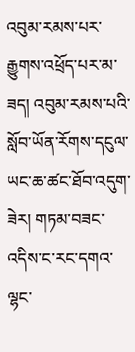འབུམ་རམས་པར་རྒྱུགས་འཕྲོད་པར་མ་ཟད། འབུམ་རམས་པའི་སློབ་ཡོན་རོགས་དངུལ་ཡང་ཆ་ཚང་ཐོབ་འདུག་ཟེར། གཏམ་བཟང་འདིས་ང་རང་དགའ་ལྷང་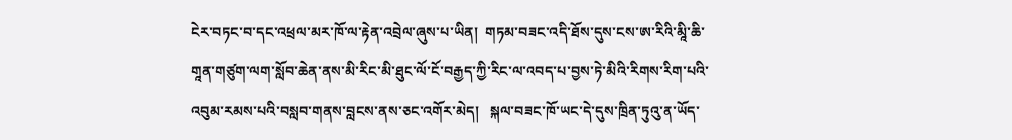ངེར་བཏང་བ་དང་འཕྲལ་མར་ཁོ་ལ་རྟེན་འབྲེལ་ཞུས་པ་ཡིན།  གཏམ་བཟང་འདི་ཐོས་དུས་ངས་ཨ་རིའི་མཱི་ཆི་གཱན་གཙུག་ལག་སློབ་ཆེན་ནས་མི་རིང་མི་ཐུང་ལོ་ངོ་བརྒྱད་ཀྱི་རིང་ལ་འབད་པ་བྱས་ཏེ་མིའི་རིགས་རིག་པའི་འབུམ་རམས་པའི་བསླབ་གནས་བླངས་ནས་ཅང་འགོར་མེད།   སྐལ་བཟང་ཁོ་ཡང་དེ་དུས་ཁྲིན་ཏུའུ་ན་ཡོད་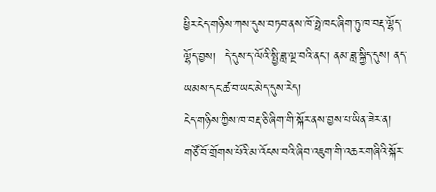ཕྱིར་ངེད་གཉིས་ཀས་དུས་བཏབ་ནས་ཁོ་ཧྥེ་ཁང་ཞིག་ཏུ་ཁ་བརྡ་ལྷོད་ལྷོད་བྱས།  དེ་དུས་ད་ལོའི་སྤྱི་ཟླ་ལྔ་བའི་ནང་། ནམ་ཟླ་སྐྱིད་དུས། ནད་ཡམས་དང་ཚ་བ་ཡང་མེད་དུས་རེད།
ངེད་གཉིས་ཀྱིས་ཁ་བརྡ་ཅི་ཞིག་གི་སྐོར་ནས་བྱས་པ་ཡིན་ཟེར་ན། གཙོ་བོ་གྲོགས་པོའི་མ་འོངས་བའི་ཞིབ་འཇུག་གི་འཆར་གཞིའི་སྐོར་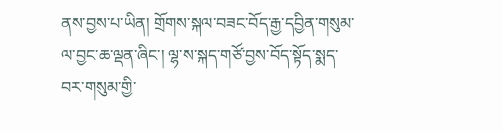ནས་བྱས་པ་ཡིན། གྲོགས་སྐལ་བཟང་བོད་རྒྱ་དབྱིན་གསུམ་ལ་བྱང་ཆ་ལྡན་ཞིང་། ལྷ་ས་སྐད་གཙོ་བྱས་བོད་སྟོད་སྨད་བར་གསུམ་གྱི་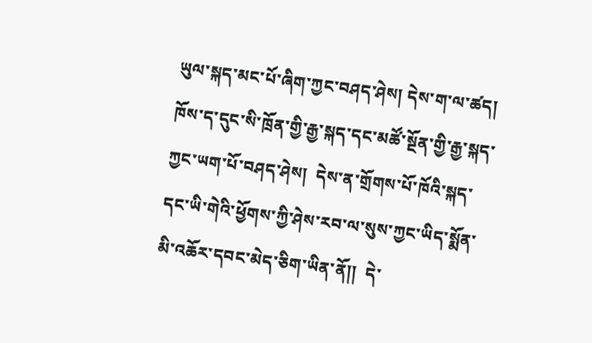ཡུལ་སྐད་མང་པོ་ཞིག་ཀྱང་བཤད་ཤེས། དེས་ག་ལ་ཚད། ཁོས་ད་དུང་སི་ཁྲོན་གྱི་རྒྱ་སྐད་དང་མཚོ་སྔོན་གྱི་རྒྱ་སྐད་ཀྱང་ཡག་པོ་བཤད་ཤེས།  དེས་ན་གྲོགས་པོ་ཁོའི་སྐད་དང་ཡི་གེའི་ཕྱོགས་ཀྱི་ཤེས་རབ་ལ་སུས་ཀྱང་ཡིད་སྨོན་མི་འཆོར་དབང་མེད་ཅིག་ཡིན་ནོ།།  དེ་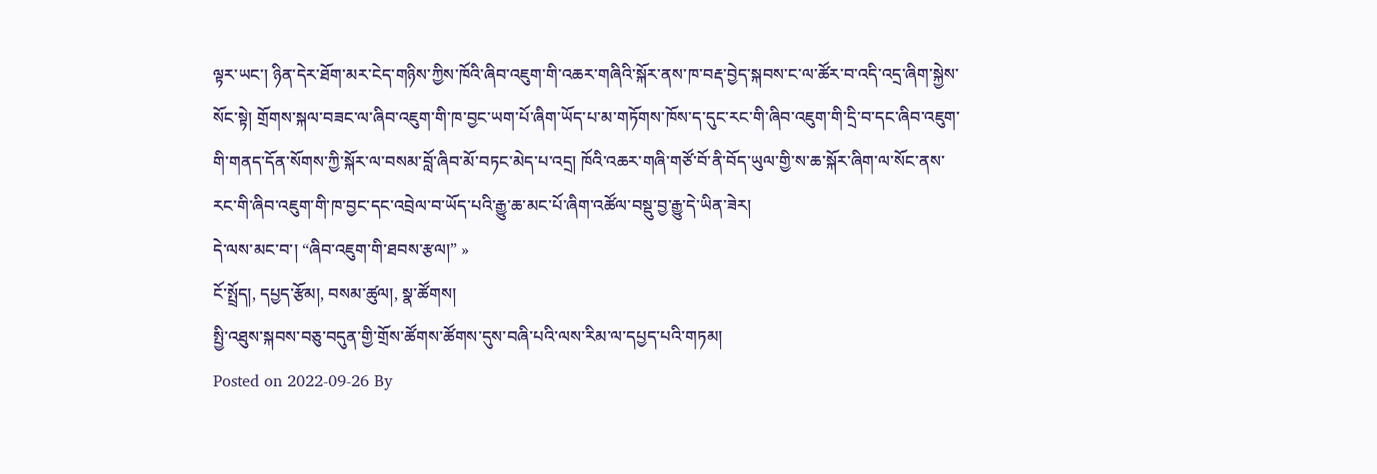ལྟར་ཡང་། ཉིན་དེར་ཐོག་མར་ངེད་གཉིས་ཀྱིས་ཁོའི་ཞིབ་འཇུག་གི་འཆར་གཞིའི་སྐོར་ནས་ཁ་བརྡ་བྱེད་སྐབས་ང་ལ་ཚོར་བ་འདི་འདྲ་ཞིག་སྐྱེས་སོང་སྟེ། གྲོགས་སྐལ་བཟང་ལ་ཞིབ་འཇུག་གི་ཁ་བྱང་ཡག་པོ་ཞིག་ཡོད་པ་མ་གཏོགས་ཁོས་ད་དུང་རང་གི་ཞིབ་འཇུག་གི་དྲི་བ་དང་ཞིབ་འཇུག་གི་གནད་དོན་སོགས་ཀྱི་སྐོར་ལ་བསམ་བློ་ཞིབ་མོ་བཏང་མེད་པ་འདྲ། ཁོའི་འཆར་གཞི་གཙོ་བོ་ནི་བོད་ཡུལ་གྱི་ས་ཆ་སྐོར་ཞིག་ལ་སོང་ནས་རང་གི་ཞིབ་འཇུག་གི་ཁ་བྱང་དང་འབྲེལ་བ་ཡོད་པའི་རྒྱུ་ཆ་མང་པོ་ཞིག་འཚོལ་བསྡུ་བྱ་རྒྱུ་དེ་ཡིན་ཟེར།
དེ་ལས་མང་བ་། “ཞིབ་འཇུག་གི་ཐབས་རྩལ།” »
ངོ་སྤྲོད།, དཔྱད་རྩོམ།, བསམ་ཚུལ།, སྣ་ཚོགས།
སྤྱི་འཐུས་སྐབས་བཅུ་བདུན་གྱི་གྲོས་ཚོགས་ཚོགས་དུས་བཞི་པའི་ལས་རིམ་ལ་དཔྱད་པའི་གཏམ།
Posted on 2022-09-26 By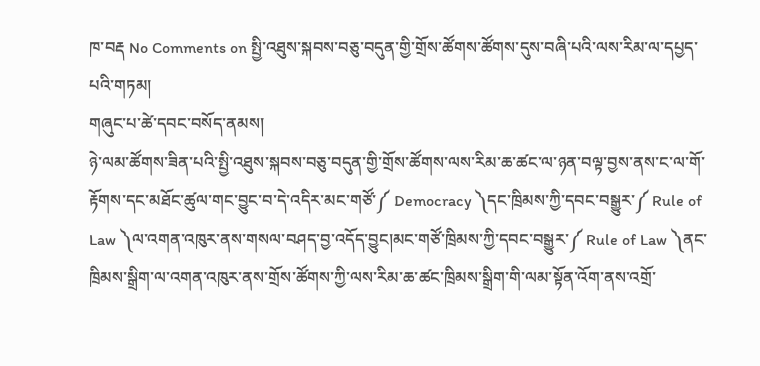ཁ་བརྡ No Comments on སྤྱི་འཐུས་སྐབས་བཅུ་བདུན་གྱི་གྲོས་ཚོགས་ཚོགས་དུས་བཞི་པའི་ལས་རིམ་ལ་དཔྱད་པའི་གཏམ།
གཞུང་པ་ཚེ་དབང་བསོད་ནམས།
ཉེ་ལམ་ཚོགས་ཟིན་པའི་སྤྱི་འཐུས་སྐབས་བཅུ་བདུན་གྱི་གྲོས་ཚོགས་ལས་རིམ་ཆ་ཚང་ལ་ཉན་བལྟ་བྱས་ནས་ང་ལ་གོ་རྟོགས་དང་མཐོང་ཚུལ་གང་བྱུང་བ་དེ་འདིར་མང་གཙོ་༼ Democracy ༽དང་ཁྲིམས་ཀྱི་དབང་བསྒྱུར་༼ Rule of Law ༽ལ་འགན་འཁུར་ནས་གསལ་བཤད་བྱ་འདོད་བྱུང།མང་གཙོ་ཁྲིམས་ཀྱི་དབང་བསྒྱུར་༼ Rule of Law ༽ནང་ཁྲིམས་སྒྲིག་ལ་འགན་འཁུར་ནས་གྲོས་ཚོགས་ཀྱི་ལས་རིམ་ཆ་ཚང་ཁྲིམས་སྒྲིག་གི་ལམ་སྟོན་འོག་ནས་འགྲོ་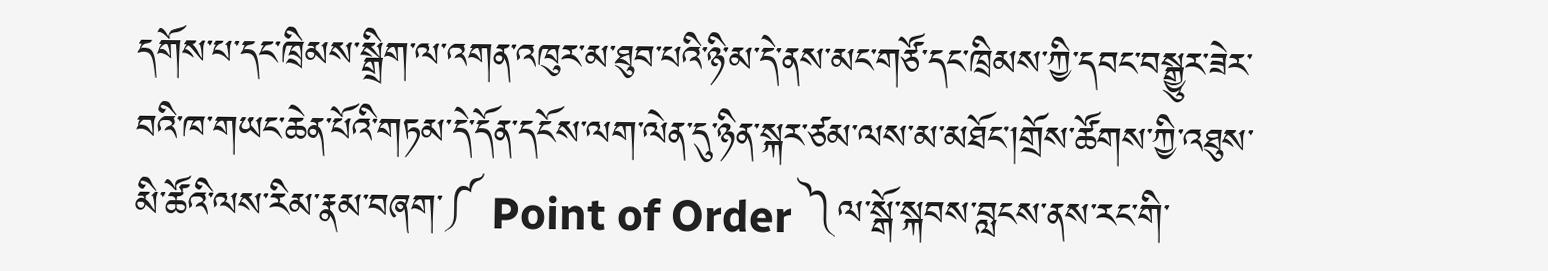དགོས་པ་དང་ཁྲིམས་སྒྲིག་ལ་འགན་འཁུར་མ་ཐུབ་པའི་ཉི་མ་དེ་ནས་མང་གཙོ་དང་ཁྲིམས་ཀྱི་དབང་བསྒྱུར་ཟེར་བའི་ཁ་གཡང་ཆེན་པོའི་གཏམ་དེ་དོན་དངོས་ལག་ལེན་དུ་ཉིན་སྐར་ཙམ་ལས་མ་མཐོང།གྲོས་ཚོགས་ཀྱི་འཐུས་མི་ཚོའི་ལས་རིམ་རྣམ་བཞག་༼ Point of Order ༽ལ་སྒོ་སྐབས་བླངས་ནས་རང་གི་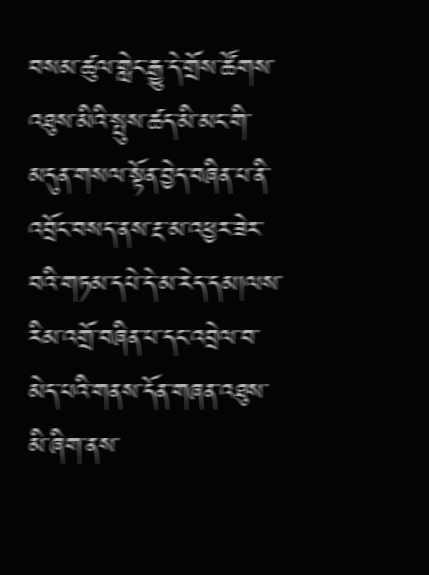བསམ་ཚུལ་གླེང་རྒྱུ་དེ་གྲོས་ཚོགས་འཐུས་མིའི་སྤུས་ཚད་མི་མང་གི་མདུན་གསལ་སྟོན་བྱེད་བཞིན་པ་ནི་འབྲོང་བསད་ནས་རྔ་མ་འཕྱར་ཟེར་བའི་གཏམ་དཔེ་དེ་མ་རེད་དམ།ལས་རིམ་འགྲོ་བཞིན་པ་དང་འབྲེལ་བ་མེད་པའི་གནས་དོན་གཞན་འཐུས་མི་ཞིག་ནས་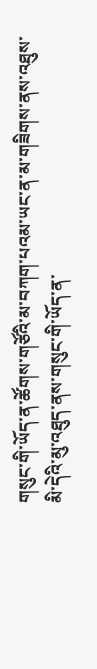གསུང་གི་ཡོད་ན་ཚོགས་གཙོའི་མ་བཀག་པའམ་ཡང་ན་མ་གཟིགས་ནས་འཐུས་མི་དེའི་མུ་འཐུད་ནས་གསུང་གི་ཡོད་ན་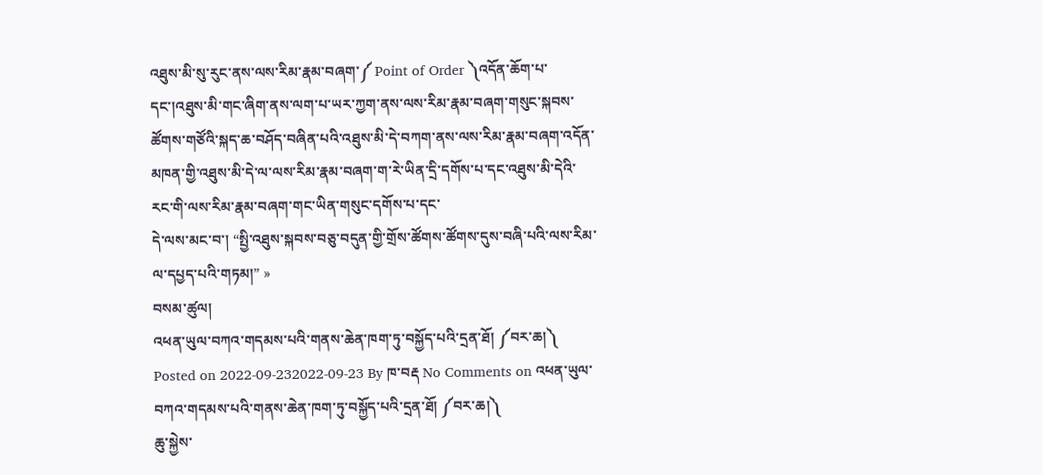འཐུས་མི་སུ་རུང་ནས་ལས་རིམ་རྣམ་བཞག་༼ Point of Order ༽འདོན་ཆོག་པ་དང་།འཐུས་མི་གང་ཞིག་ནས་ལག་པ་ཡར་ཀྱག་ནས་ལས་རིམ་རྣམ་བཞག་གསུང་སྐབས་ཚོགས་གཙོའི་སྐད་ཆ་བཤོད་བཞིན་པའི་འཐུས་མི་དེ་བཀག་ནས་ལས་རིམ་རྣམ་བཞག་འདོན་མཁན་གྱི་འཐུས་མི་དེ་ལ་ལས་རིམ་རྣམ་བཞག་ག་རེ་ཡིན་དྲི་དགོས་པ་དང་འཐུས་མི་དེའི་རང་གི་ལས་རིམ་རྣམ་བཞག་གང་ཡིན་གསུང་དགོས་པ་དང་
དེ་ལས་མང་བ་། “སྤྱི་འཐུས་སྐབས་བཅུ་བདུན་གྱི་གྲོས་ཚོགས་ཚོགས་དུས་བཞི་པའི་ལས་རིམ་ལ་དཔྱད་པའི་གཏམ།” »
བསམ་ཚུལ།
འཕན་ཡུལ་བཀའ་གདམས་པའི་གནས་ཆེན་ཁག་ཏུ་བསྐྱོད་པའི་དྲན་ཐོ། ༼བར་ཆ།༽
Posted on 2022-09-232022-09-23 By ཁ་བརྡ No Comments on འཕན་ཡུལ་བཀའ་གདམས་པའི་གནས་ཆེན་ཁག་ཏུ་བསྐྱོད་པའི་དྲན་ཐོ། ༼བར་ཆ།༽
ཆུ་སྐྱེས་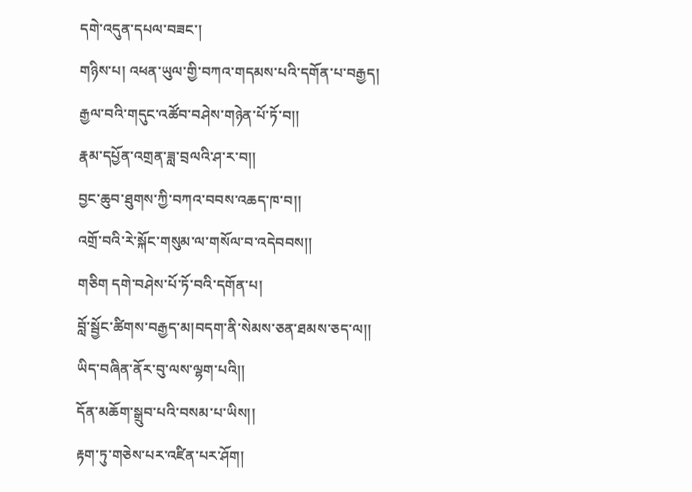དགེ་འདུན་དཔལ་བཟང་།
གཉིས་པ། འཕན་ཡུལ་གྱི་བཀའ་གདམས་པའི་དགོན་པ་བརྒྱད།
རྒྱལ་བའི་གདུང་འཚོབ་བཤེས་གཉེན་པོ་ཏོ་བ།།
རྣམ་དཔྱོན་འགྲན་ཟླ་བྲལའི་ཤ་ར་བ།།
བྱང་ཆུབ་ཐུགས་ཀྱི་བཀའ་བབས་འཆད་ཁ་བ།།
འགྲོ་བའི་རེ་སྐོང་གསུམ་ལ་གསོལ་བ་འདེབབས།།
གཅིག དགེ་བཤེས་པོ་ཏོ་བའི་དགོན་པ།
བློ་སྦྱོང་ཚིགས་བརྒྱད་མ།བདག་ནི་སེམས་ཅན་ཐམས་ཅད་ལ།།
ཡིད་བཞིན་ནོར་བུ་ལས་ལྷག་པའི།།
དོན་མཆོག་སྒྲུབ་པའི་བསམ་པ་ཡིས།།
རྟག་ཏུ་གཅེས་པར་འཛིན་པར་ཤོག།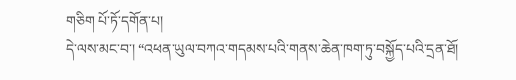གཅིག པོ་ཏོ་དགོན་པ།
དེ་ལས་མང་བ་། “འཕན་ཡུལ་བཀའ་གདམས་པའི་གནས་ཆེན་ཁག་ཏུ་བསྐྱོད་པའི་དྲན་ཐོ།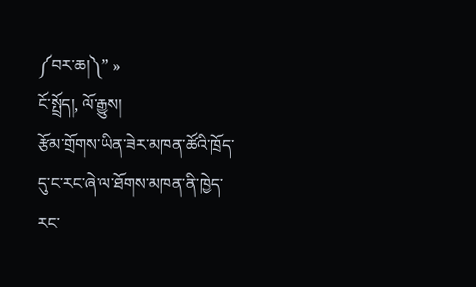༼བར་ཆ།༽” »
ངོ་སྤྲོད།, ལོ་རྒྱུས།
རྩོམ་གྲོགས་ཡིན་ཟེར་མཁན་ཚོའི་ཁྲོད་དུ་ང་རང་ཞེ་ལ་ཐོགས་མཁན་ནི་ཁྱེད་རང་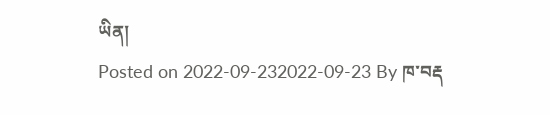ཡིན།
Posted on 2022-09-232022-09-23 By ཁ་བརྡ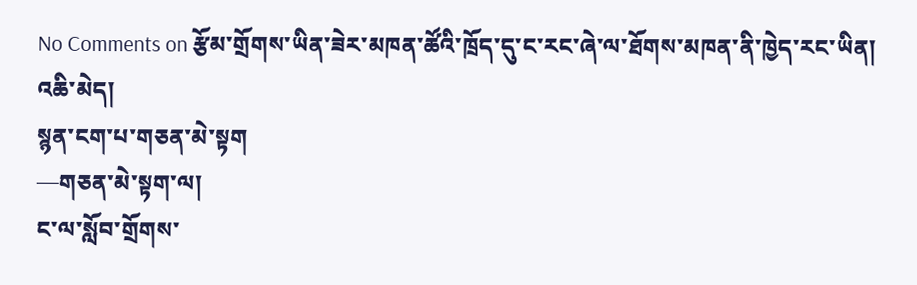No Comments on རྩོམ་གྲོགས་ཡིན་ཟེར་མཁན་ཚོའི་ཁྲོད་དུ་ང་རང་ཞེ་ལ་ཐོགས་མཁན་ནི་ཁྱེད་རང་ཡིན།
འཆི་མེད།
སྙན་ངག་པ་གཅན་མེ་སྟག
—གཅན་མེ་སྟག་ལ།
ང་ལ་སློབ་གྲོགས་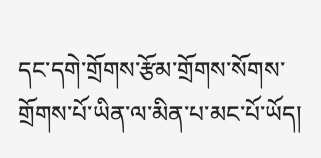དང་དགེ་གྲོགས་རྩོམ་གྲོགས་སོགས་གྲོགས་པོ་ཡིན་ལ་མིན་པ་མང་པོ་ཡོད།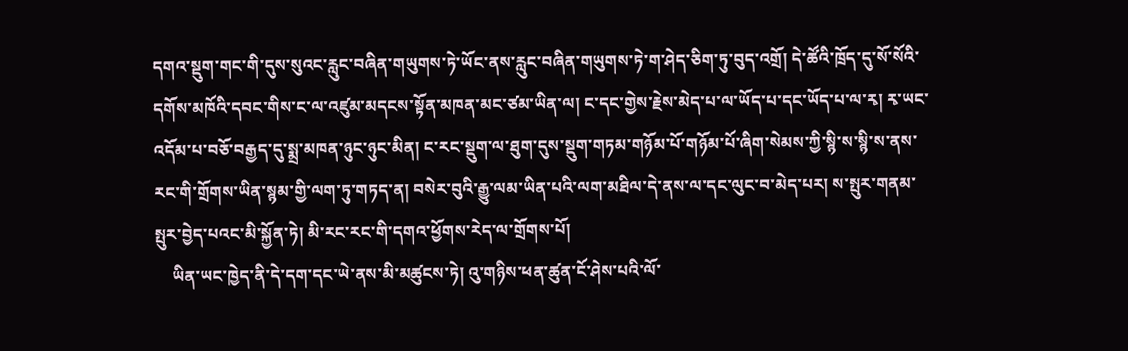དགའ་སྡུག་གང་གི་དུས་སུའང་རླུང་བཞིན་གཡུགས་ཏེ་ཡོང་ནས་རླུང་བཞིན་གཡུགས་ཏེ་ག་ཤེད་ཅིག་ཏུ་བུད་འགྲོ། དེ་ཚོའི་ཁྲོད་དུ་སོ་སོའི་དགོས་མཁོའི་དབང་གིས་ང་ལ་འཛུམ་མདངས་སྟོན་མཁན་མང་ཙམ་ཡིན་ལ། ང་དང་གྱེས་རྗེས་མེད་པ་ལ་ཡོད་པ་དང་ཡོད་པ་ལ་རྭ། རྭ་ཡང་འདོམ་པ་བཅོ་བརྒྱད་དུ་སྨྲ་མཁན་ཉུང་ཉུང་མིན། ང་རང་སྡུག་ལ་ཐུག་དུས་སྡུག་གཏམ་གཉོམ་པོ་གཉོམ་པོ་ཞིག་སེམས་ཀྱི་སྙི་ས་སྙི་ས་ནས་རང་གི་གྲོགས་ཡིན་སྙམ་གྱི་ལག་ཏུ་གཏད་ན། བསེར་བུའི་རྒྱུ་ལམ་ཡིན་པའི་ལག་མཐིལ་དེ་ནས་ལ་དང་ལུང་བ་མེད་པར། ས་སྤུར་གནམ་སྤུར་བྱེད་པའང་མི་སྐྱོན་ཏེ། མི་རང་རང་གི་དགའ་ཕྱོགས་རེད་ལ་གྲོགས་པོ།
    ཡིན་ཡང་ཁྱེད་ནི་དེ་དག་དང་ཡེ་ནས་མི་མཚུངས་ཏེ། འུ་གཉིས་ཕན་ཚུན་ངོ་ཤེས་པའི་ལོ་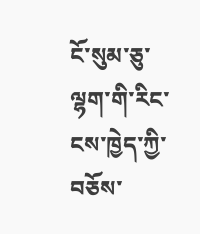ངོ་སུམ་ཅུ་ལྷག་གི་རིང་ངས་ཁྱེད་ཀྱི་བཅོས་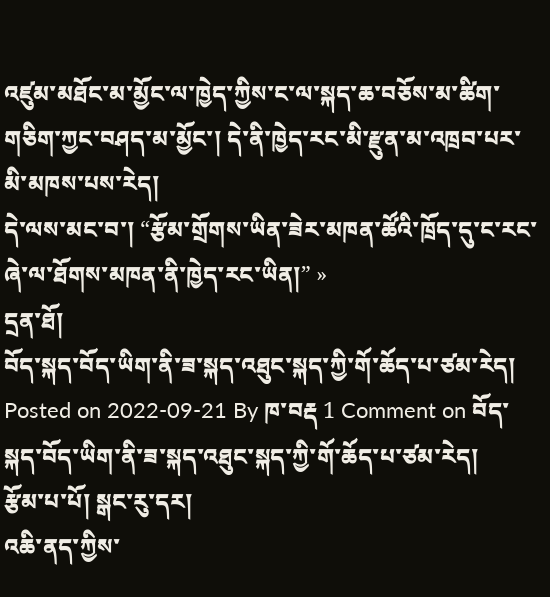འཛུམ་མཐོང་མ་མྱོང་ལ་ཁྱེད་ཀྱིས་ང་ལ་སྐད་ཆ་བཅོས་མ་ཚིག་གཅིག་ཀྱང་བཤད་མ་མྱོང་། དེ་ནི་ཁྱེད་རང་མི་རྫུན་མ་འཁྲབ་པར་མི་མཁས་པས་རེད།
དེ་ལས་མང་བ་། “རྩོམ་གྲོགས་ཡིན་ཟེར་མཁན་ཚོའི་ཁྲོད་དུ་ང་རང་ཞེ་ལ་ཐོགས་མཁན་ནི་ཁྱེད་རང་ཡིན།” »
དྲན་ཐོ།
བོད་སྐད་བོད་ཡིག་ནི་ཟ་སྐད་འཐུང་སྐད་ཀྱི་གོ་ཆོད་པ་ཙམ་རེད།
Posted on 2022-09-21 By ཁ་བརྡ 1 Comment on བོད་སྐད་བོད་ཡིག་ནི་ཟ་སྐད་འཐུང་སྐད་ཀྱི་གོ་ཆོད་པ་ཙམ་རེད།
རྩོམ་པ་པོ། སྒང་རུ་དར།
འཆི་ནད་ཀྱིས་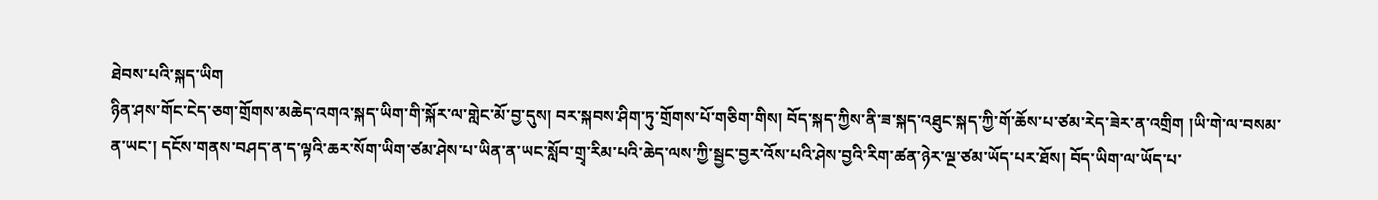ཐེབས་པའི་སྐད་ཡིག
ཉིན་ཤས་གོང་ངེད་ཅག་གྲོགས་མཆེད་འགའ་སྐད་ཡིག་གི་སྐོར་ལ་གླེང་མོ་བྱ་དུས། བར་སྐབས་ཤིག་ཏུ་གྲོགས་པོ་གཅིག་གིས། བོད་སྐད་ཀྱིས་ནི་ཟ་སྐད་འཐུང་སྐད་ཀྱི་གོ་ཆོས་པ་ཙམ་རེད་ཟེར་ན་འགྲིག །ཡི་གེ་ལ་བསམ་ན་ཡང་། དངོས་གནས་བཤད་ན་ད་ལྟའི་ཆར་སོག་ཡིག་ཙམ་ཤེས་པ་ཡིན་ན་ཡང་སློབ་གྲྭ་རིམ་པའི་ཆེད་ལས་ཀྱི་སྦྱང་བྱར་འོས་པའི་ཤེས་བྱའི་རིག་ཚན་ཉེར་ལྔ་ཙམ་ཡོད་པར་ཐོས། བོད་ཡིག་ལ་ཡོད་པ་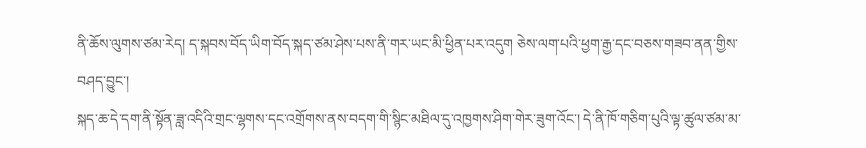ནི་ཆོས་ལུགས་ཙམ་རེད། ད་སྐབས་བོད་ཡིག་བོད་སྐད་ཙམ་ཤེས་པས་ནི་གར་ཡང་མི་ཕྱིན་པར་འདུག ཅེས་ལག་པའི་ཕྱག་རྒྱ་དང་བཅས་གཟབ་ནན་གྱིས་བཤད་བྱུང་།
སྐད་ཆ་དེ་དག་ནི་སྟོན་ཟླ་འདིའི་གྲང་ལྷགས་དང་འགྲོགས་ནས་བདག་གི་སྙིང་མཐིལ་དུ་འཁྱགས་ཤིག་གེར་ཟུག་འོང་། དེ་ནི་ཁོ་གཅིག་པུའི་ལྟ་ཚུལ་ཙམ་མ་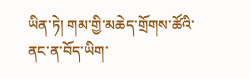ཡིན་ཏེ། གམ་གྱི་མཆེད་གྲོགས་ཚོའི་ནང་ན་བོད་ཡིག་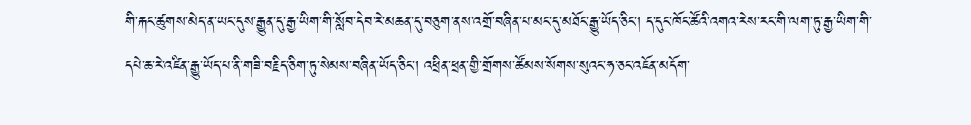གི་རྐང་ཚུགས་མེད་ན་ཡང་དུས་རྒྱུན་དུ་རྒྱ་ཡིག་གི་སློབ་དེབ་རེ་མཆན་དུ་བཅུག་ནས་འགྲོ་བཞིན་པ་མང་དུ་མཐོང་རྒྱུ་ཡོད་ཅིང་། ད་དུང་ཁོང་ཚོའི་འགའ་རེས་རང་གི་ལག་ཏུ་རྒྱ་ཡིག་གི་དཔེ་ཆ་རེ་འཛིན་རྒྱུ་ཡོད་པ་ནི་གཟི་བརྗིད་ཅིག་ཏུ་སེམས་བཞིན་ཡོད་ཅིང་། འཕྲིན་ཕྲན་གྱི་གྲོགས་ཚོམས་སོགས་སུའང་ཧ་ཅང་འཇོན་མདོག་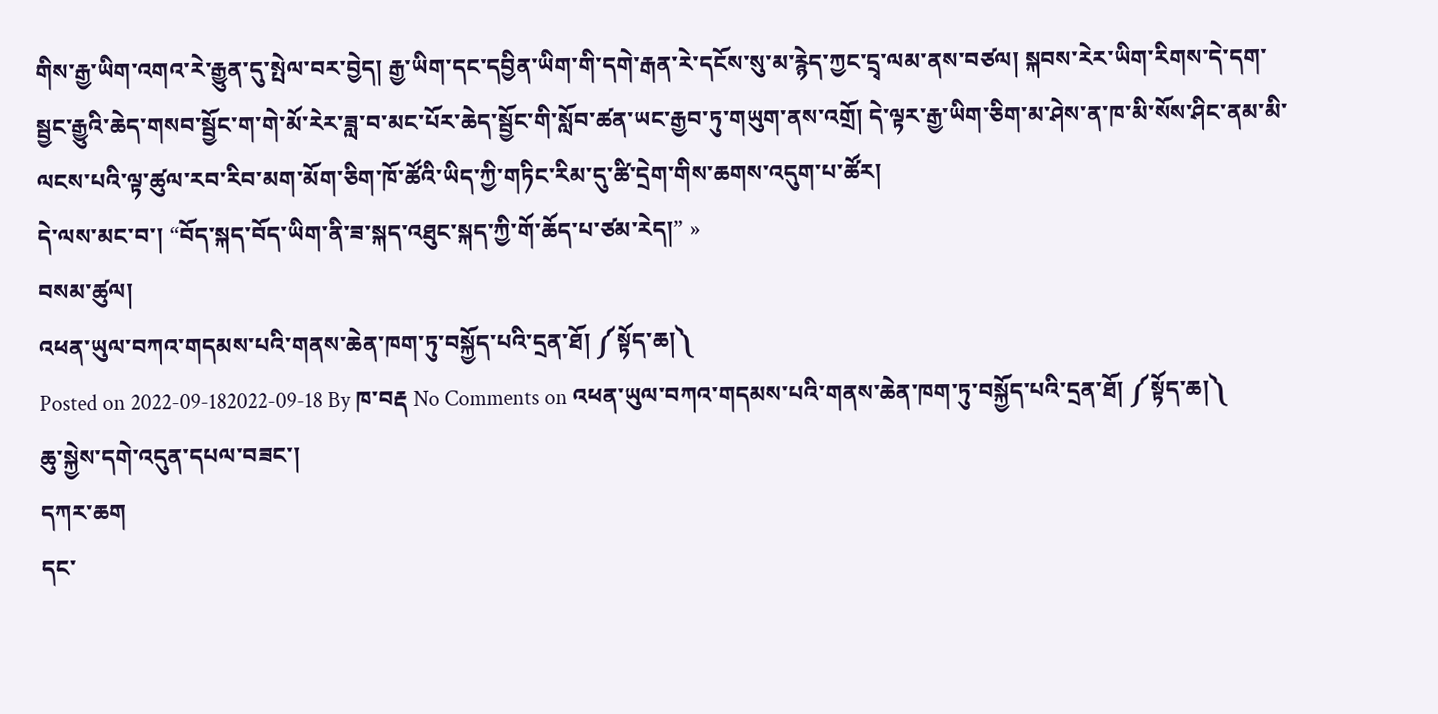གིས་རྒྱ་ཡིག་འགའ་རེ་རྒྱུན་དུ་སྤེལ་བར་བྱེད། རྒྱ་ཡིག་དང་དབྱིན་ཡིག་གི་དགེ་རྒན་རེ་དངོས་སུ་མ་རྙེད་ཀྱང་དྲྭ་ལམ་ནས་བཙལ། སྐབས་རེར་ཡིག་རིགས་དེ་དག་སྦྱང་རྒྱུའི་ཆེད་གསབ་སྦྱོང་ག་གེ་མོ་རེར་ཟླ་བ་མང་པོར་ཆེད་སྦྱོང་གི་སློབ་ཚན་ཡང་རྒྱབ་ཏུ་གཡུག་ནས་འགྲོ། དེ་ལྟར་རྒྱ་ཡིག་ཅིག་མ་ཤེས་ན་ཁ་མི་སོས་ཤིང་ནམ་མི་ལངས་པའི་ལྟ་ཚུལ་རབ་རིབ་མག་མོག་ཅིག་ཁོ་ཚོའི་ཡིད་ཀྱི་གཏིང་རིམ་དུ་ཚི་དྲེག་གིས་ཆགས་འདུག་པ་ཚོར།
དེ་ལས་མང་བ་། “བོད་སྐད་བོད་ཡིག་ནི་ཟ་སྐད་འཐུང་སྐད་ཀྱི་གོ་ཆོད་པ་ཙམ་རེད།” »
བསམ་ཚུལ།
འཕན་ཡུལ་བཀའ་གདམས་པའི་གནས་ཆེན་ཁག་ཏུ་བསྐྱོད་པའི་དྲན་ཐོ། ༼སྟོད་ཆ།༽
Posted on 2022-09-182022-09-18 By ཁ་བརྡ No Comments on འཕན་ཡུལ་བཀའ་གདམས་པའི་གནས་ཆེན་ཁག་ཏུ་བསྐྱོད་པའི་དྲན་ཐོ། ༼སྟོད་ཆ།༽
ཆུ་སྐྱེས་དགེ་འདུན་དཔལ་བཟང་།
དཀར་ཆག
དང་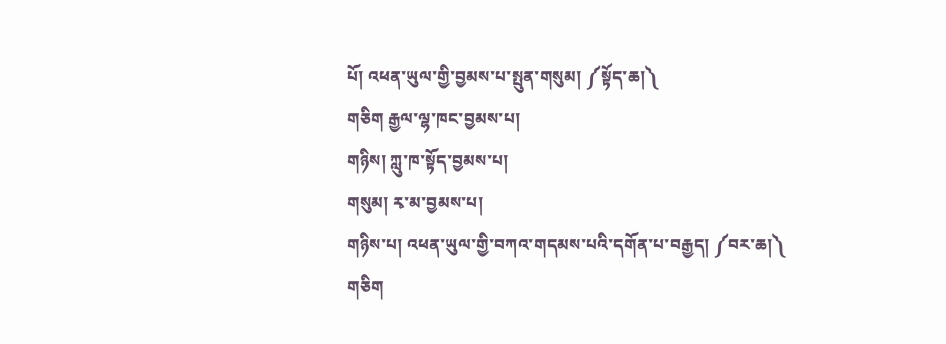པོ། འཕན་ཡུལ་གྱི་བྱམས་པ་སྤུན་གསུམ། ༼སྟོད་ཆ།༽
གཅིག རྒྱལ་ལྷ་ཁང་བྱམས་པ།
གཉིས། ཀླུ་ཁ་སྟོད་བྱམས་པ།
གསུམ། རྭ་མ་བྱམས་པ།
གཉིས་པ། འཕན་ཡུལ་གྱི་བཀའ་གདམས་པའི་དགོན་པ་བརྒྱད། ༼བར་ཆ།༽
གཅིག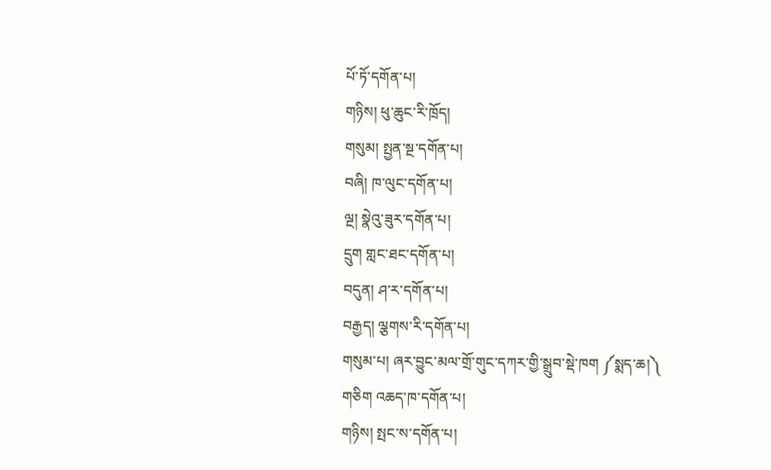པོ་ཏོ་དགོན་པ།
གཉིས། ཕུ་ཆུང་རི་ཁྲོད།
གསུམ། སྤྱན་སྔ་དགོན་པ།
བཞི། ཁ་ལུང་དགོན་པ།
ལྔ། སྣེའུ་ཟུར་དགོན་པ།
དྲུག གླང་ཐང་དགོན་པ།
བདུན། ཤ་ར་དགོན་པ།
བརྒྱད། ལྕགས་རི་དགོན་པ།
གསུམ་པ། ཞར་བྱུང་མལ་གྲོ་གུང་དཀར་གྱི་སྒྲུབ་སྡེ་ཁག ༼སྨད་ཆ།༽
གཅིག འཆད་ཁ་དགོན་པ།
གཉིས། སྤང་ས་དགོན་པ།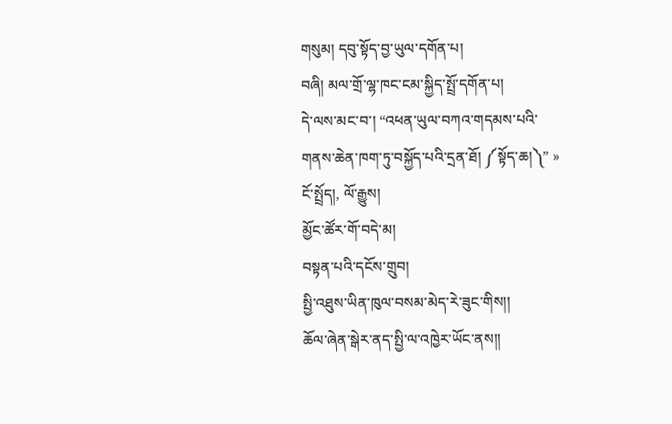གསུམ། དབུ་སྟོད་བྱ་ཡུལ་དགོན་པ།
བཞི། མལ་གྲོ་ལྷ་ཁང་ངམ་སྐྱིད་སྤྲོ་དགོན་པ།
དེ་ལས་མང་བ་། “འཕན་ཡུལ་བཀའ་གདམས་པའི་གནས་ཆེན་ཁག་ཏུ་བསྐྱོད་པའི་དྲན་ཐོ། ༼སྟོད་ཆ།༽” »
ངོ་སྤྲོད།, ལོ་རྒྱུས།
མྱོང་ཚོར་གོ་བདེ་མ།
བསྟན་པའི་དངོས་གྲུབ།
སྤྱི་འཐུས་ཡིན་ཁུལ་བསམ་མེད་རེ་ཟུང་གིས།།
ཆོལ་ཞེན་སྒེར་ནད་སྤྱི་ལ་འཁྱེར་ཡོང་ནས།།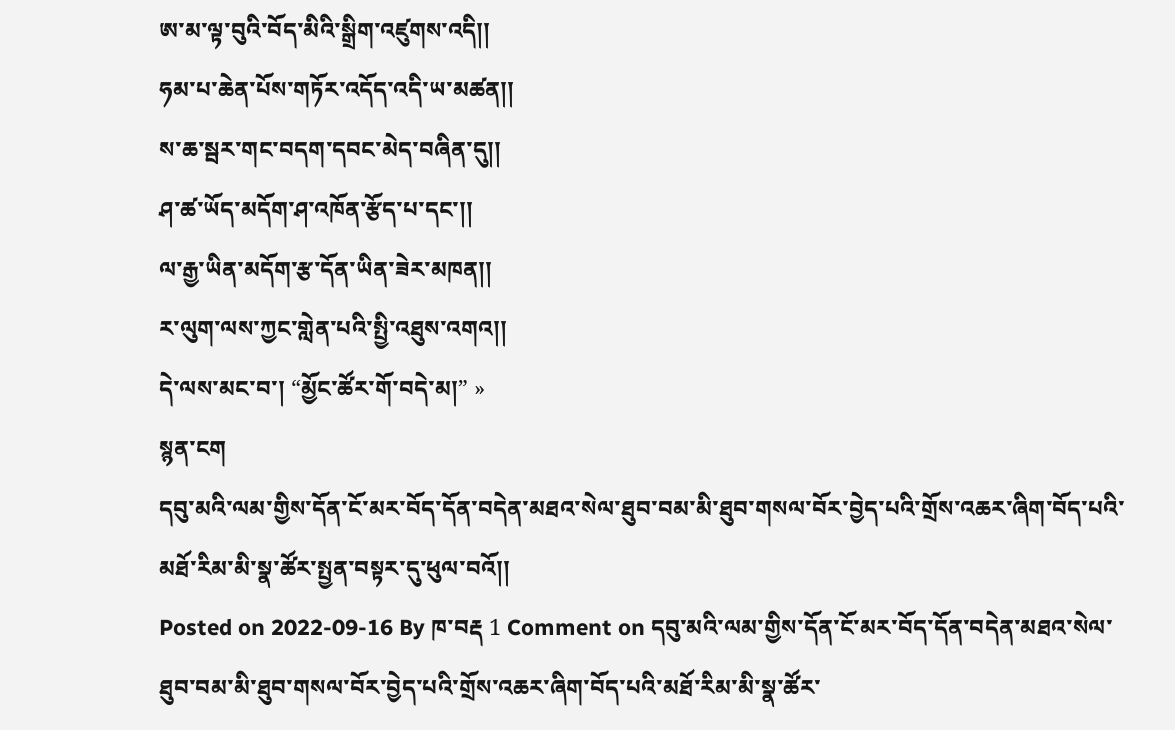ཨ་མ་ལྟ་བུའི་བོད་མིའི་སྒྲིག་འཛུགས་འདི།།
ཧམ་པ་ཆེན་པོས་གཏོར་འདོད་འདི་ཡ་མཚན།།
ས་ཆ་སྦར་གང་བདག་དབང་མེད་བཞིན་དུ།།
ཤ་ཚ་ཡོད་མདོག་ཤ་འཁོན་རྩོད་པ་དང་།།
ལ་རྒྱ་ཡིན་མདོག་རྩ་དོན་ཡིན་ཟེར་མཁན།།
ར་ལུག་ལས་ཀྱང་གླེན་པའི་སྤྱི་འཐུས་འགའ།།
དེ་ལས་མང་བ་། “མྱོང་ཚོར་གོ་བདེ་མ།” »
སྙན་ངག
དབུ་མའི་ལམ་གྱིས་དོན་ངོ་མར་བོད་དོན་བདེན་མཐའ་སེལ་ཐུབ་བམ་མི་ཐུབ་གསལ་བོར་བྱེད་པའི་གྲོས་འཆར་ཞིག་བོད་པའི་མཐོ་རིམ་མི་སྣ་ཚོར་སྤྱན་བསྟར་དུ་ཕུལ་བའོ།།
Posted on 2022-09-16 By ཁ་བརྡ 1 Comment on དབུ་མའི་ལམ་གྱིས་དོན་ངོ་མར་བོད་དོན་བདེན་མཐའ་སེལ་ཐུབ་བམ་མི་ཐུབ་གསལ་བོར་བྱེད་པའི་གྲོས་འཆར་ཞིག་བོད་པའི་མཐོ་རིམ་མི་སྣ་ཚོར་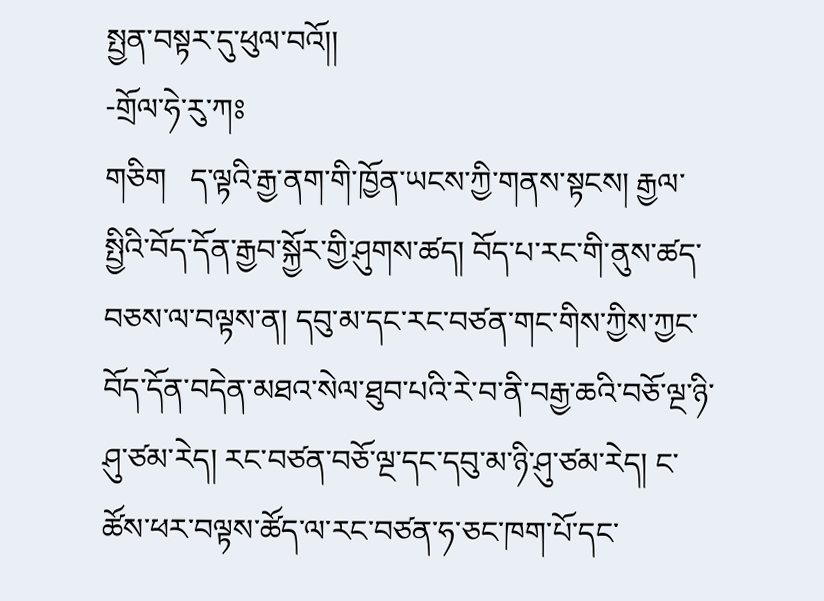སྤྱན་བསྟར་དུ་ཕུལ་བའོ།།
-གྲོལ་ཧེ་རུ་ཀཿ
གཅིག   ད་ལྟའི་རྒྱ་ནག་གི་ཁྱོན་ཡངས་ཀྱི་གནས་སྟངས། རྒྱལ་སྤྱིའི་བོད་དོན་རྒྱབ་སྐྱོར་གྱི་ཤུགས་ཚད། བོད་པ་རང་གི་ནུས་ཚད་བཅས་ལ་བལྟས་ན། དབུ་མ་དང་རང་བཙན་གང་གིས་ཀྱིས་ཀྱང་བོད་དོན་བདེན་མཐའ་སེལ་ཐུབ་པའི་རེ་བ་ནི་བརྒྱ་ཆའི་བཅོ་ལྔ་ཉི་ཤུ་ཙམ་རེད། རང་བཙན་བཅོ་ལྔ་དང་དབུ་མ་ཉི་ཤུ་ཙམ་རེད། ང་ཚོས་ཕར་བལྟས་ཚོད་ལ་རང་བཙན་ཧ་ཅང་ཁག་པོ་དང་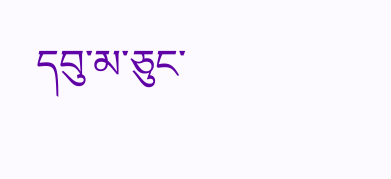དབུ་མ་ཅུང་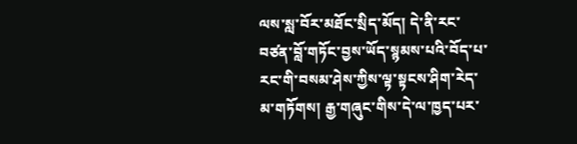ལས་སླ་བོར་མཐོང་སྲིད་མོད། དེ་ནི་རང་བཙན་བློ་གཏོང་བྱས་ཡོད་སྙམས་པའི་བོད་པ་རང་གི་བསམ་ཤེས་ཀྱིས་ལྟ་སྟངས་ཤིག་རེད་མ་གཏོགས། རྒྱ་གཞུང་གིས་དེ་ལ་ཁྱད་པར་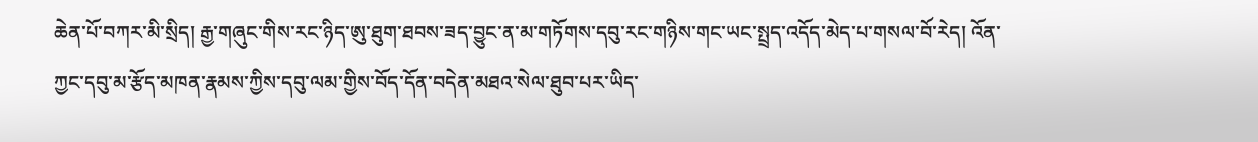ཆེན་པོ་བཀར་མི་སྲིད། རྒྱ་གཞུང་གིས་རང་ཉིད་ཨུ་ཐུག་ཐབས་ཟད་བྱུང་ན་མ་གཏོགས་དབུ་རང་གཉིས་གང་ཡང་སྤྲད་འདོད་མེད་པ་གསལ་བོ་རེད། འོན་ཀྱང་དབུ་མ་རྩོད་མཁན་རྣམས་ཀྱིས་དབུ་ལམ་གྱིས་བོད་དོན་བདེན་མཐའ་སེལ་ཐུབ་པར་ཡིད་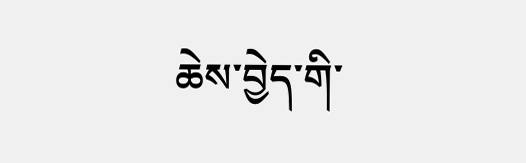ཆེས་བྱེད་གི་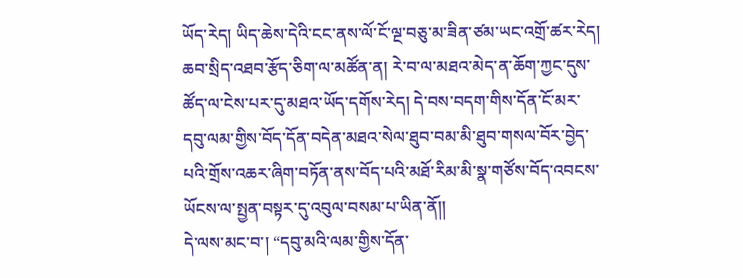ཡོད་རེད། ཡིད་ཆེས་དེའི་ངང་ནས་ལོ་ངོ་ལྔ་བཅུ་མ་ཟིན་ཙམ་ཡང་འགྲོ་ཚར་རེད། ཆབ་སྲིད་འཐབ་རྩོད་ཅིག་ལ་མཚོན་ན། རེ་བ་ལ་མཐའ་མེད་ན་ཆོག་ཀྱང་དུས་ཚོད་ལ་ངེས་པར་དུ་མཐའ་ཡོད་དགོས་རེད། དེ་བས་བདག་གིས་དོན་ངོ་མར་དབུ་ལམ་གྱིས་བོད་དོན་བདེན་མཐའ་སེལ་ཐུབ་བམ་མི་ཐུབ་གསལ་བོར་བྱེད་པའི་གྲོས་འཆར་ཞིག་བཏོན་ནས་བོད་པའི་མཐོ་རིམ་མི་སྣ་གཙོས་བོད་འབངས་ཡོངས་ལ་སྤྱན་བསྟར་དུ་འབུལ་བསམ་པ་ཡིན་ནོ།།
དེ་ལས་མང་བ་། “དབུ་མའི་ལམ་གྱིས་དོན་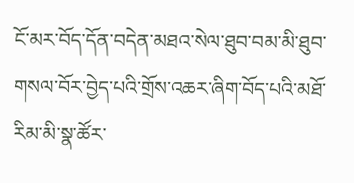ངོ་མར་བོད་དོན་བདེན་མཐའ་སེལ་ཐུབ་བམ་མི་ཐུབ་གསལ་བོར་བྱེད་པའི་གྲོས་འཆར་ཞིག་བོད་པའི་མཐོ་རིམ་མི་སྣ་ཚོར་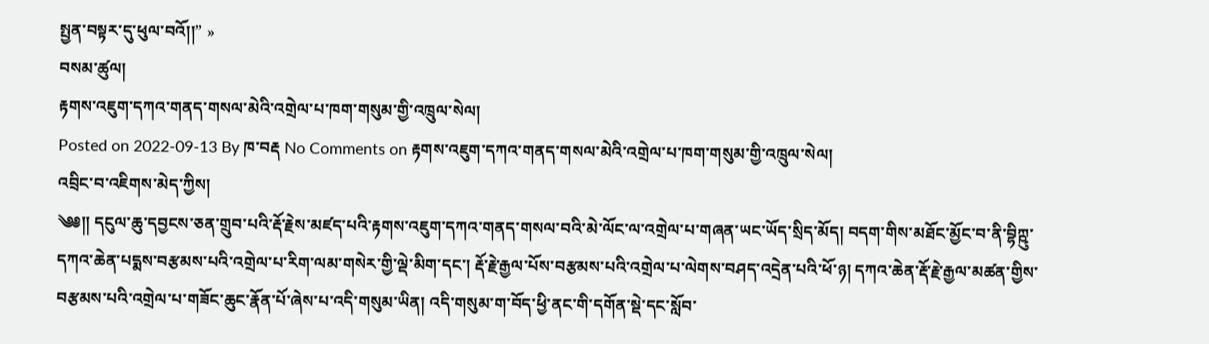སྤྱན་བསྟར་དུ་ཕུལ་བའོ།།” »
བསམ་ཚུལ།
རྟགས་འཇུག་དཀའ་གནད་གསལ་མེའི་འགྲེལ་པ་ཁག་གསུམ་གྱི་འཁྲུལ་སེལ།
Posted on 2022-09-13 By ཁ་བརྡ No Comments on རྟགས་འཇུག་དཀའ་གནད་གསལ་མེའི་འགྲེལ་པ་ཁག་གསུམ་གྱི་འཁྲུལ་སེལ།
འབྲིང་བ་འཇིགས་མེད་ཀྱིས།
༄༅།། དངུལ་ཆུ་དབྱངས་ཅན་གྲུབ་པའི་རྡོ་རྗེས་མཛད་པའི་རྟགས་འཇུག་དཀའ་གནད་གསལ་བའི་མེ་ལོང་ལ་འགྲེལ་པ་གཞན་ཡང་ཡོད་སྲིད་མོད། བདག་གིས་མཐོང་མྱོང་བ་ནི་བྷིཀྵུ་དཀའ་ཆེན་པདྨས་བརྩམས་པའི་འགྲེལ་པ་རིག་ལམ་གསེར་གྱི་ལྡེ་མིག་དང་། རྡོ་རྗེ་རྒྱལ་པོས་བརྩམས་པའི་འགྲེལ་པ་ལེགས་བཤད་འདྲེན་པའི་ཕོ་ཉ། དཀའ་ཆེན་རྡོ་རྗེ་རྒྱལ་མཚན་གྱིས་བརྩམས་པའི་འགྲེལ་པ་གཟོང་ཆུང་རྣོན་པོ་ཞེས་པ་འདི་གསུམ་ཡིན། འདི་གསུམ་ག་བོད་ཕྱི་ནང་གི་དགོན་སྡེ་དང་སློབ་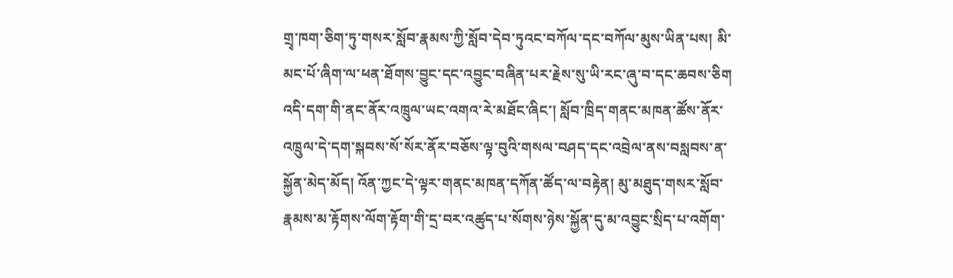གྲྭ་ཁག་ཅིག་ཏུ་གསར་སློབ་རྣམས་ཀྱི་སློབ་དེབ་ཏུའང་བཀོལ་དང་བཀོལ་མུས་ཡིན་པས། མི་མང་པོ་ཞིག་ལ་ཕན་ཐོགས་བྱུང་དང་འབྱུང་བཞིན་པར་རྗེས་སུ་ཡི་རང་ཞུ་བ་དང་ཆབས་ཅིག འདི་དག་གི་ནང་ནོར་འཁྲུལ་ཡང་འགའ་རེ་མཐོང་ཞིང་། སློབ་ཁྲིད་གནང་མཁན་ཚོས་ནོར་འཁྲུལ་དེ་དག་སྐབས་སོ་སོར་ནོར་བཅོས་ལྟ་བུའི་གསལ་བཤད་དང་འབྲེལ་ནས་བསླབས་ན་སྐྱོན་མེད་མོད། འོན་ཀྱང་དེ་ལྟར་གནང་མཁན་དཀོན་ཚོད་ལ་བརྟེན། མུ་མཐུད་གསར་སློབ་རྣམས་མ་རྟོགས་ལོག་རྟོག་གི་དྲ་བར་འཚུད་པ་སོགས་ཉེས་སྐྱོན་དུ་མ་འབྱུང་སྲིད་པ་འགོག་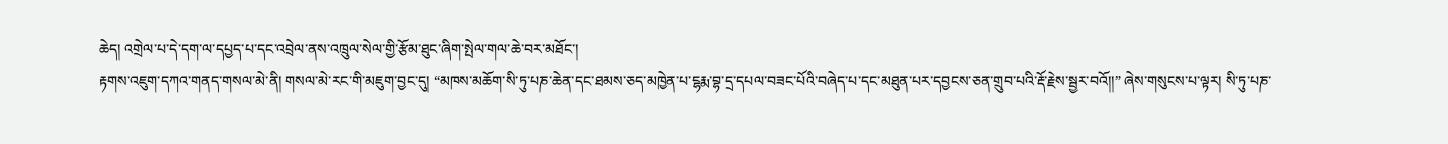ཆེད། འགྲེལ་པ་དེ་དག་ལ་དཔྱད་པ་དང་འབྲེལ་ནས་འཁྲུལ་སེལ་གྱི་རྩོམ་ཐུང་ཞིག་སྤེལ་གལ་ཆེ་བར་མཐོང་།
རྟགས་འཇུག་དཀའ་གནད་གསལ་མེ་ནི། གསལ་མེ་རང་གི་མཇུག་བྱང་དུ། “མཁས་མཆོག་སི་ཏུ་པཎ་ཆེན་དང་ཐམས་ཅད་མཁྱེན་པ་ངྷརྨ་བྷ་དྲ་དཔལ་བཟང་པོའི་བཞེད་པ་དང་མཐུན་པར་དབྱངས་ཅན་གྲུབ་པའི་རྡོ་རྗེས་སྦྱར་བའོ།།” ཞེས་གསུངས་པ་ལྟར། སི་ཏུ་པཎ་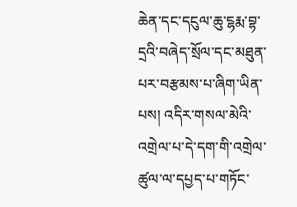ཆེན་དང་དངུལ་ཆུ་ངྷརྨ་བྷ་དྲའི་བཞེད་སྲོལ་དང་མཐུན་པར་བརྩམས་པ་ཞིག་ཡིན་པས། འདིར་གསལ་མེའི་འགྲེལ་པ་དེ་དག་གི་འགྲེལ་ཚུལ་ལ་དཔྱད་པ་གཏོང་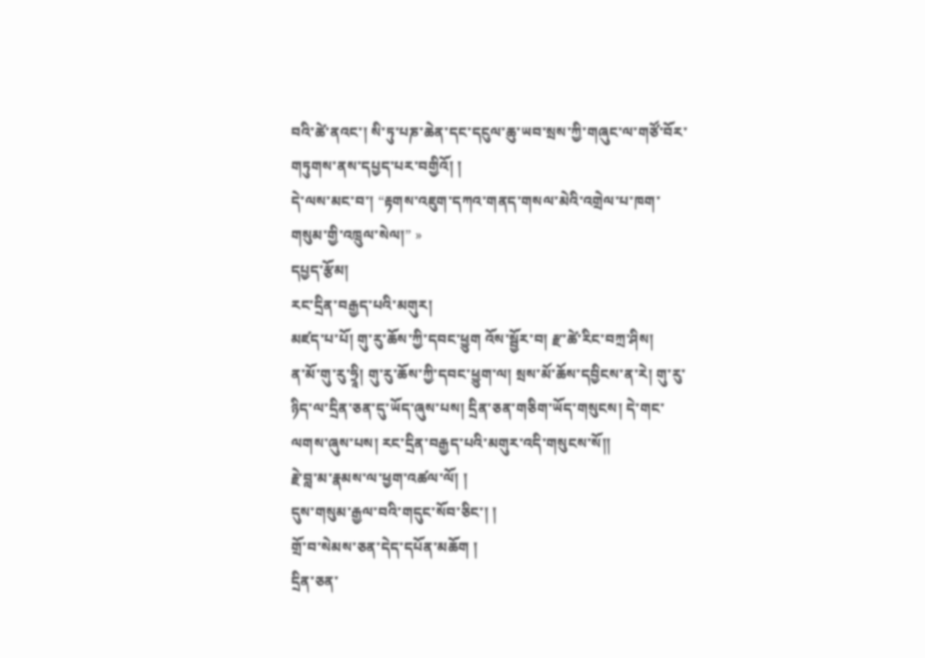བའི་ཚེ་ནའང་། སི་ཏུ་པཎ་ཆེན་དང་དངུལ་ཆུ་ཡབ་སྲས་ཀྱི་གཞུང་ལ་གཙོ་བོར་གཏུགས་ནས་དཔྱད་པར་བགྱིའོ། །
དེ་ལས་མང་བ་། “རྟགས་འཇུག་དཀའ་གནད་གསལ་མེའི་འགྲེལ་པ་ཁག་གསུམ་གྱི་འཁྲུལ་སེལ།” »
དཔྱད་རྩོམ།
རང་དྲིན་བརྒྱད་པའི་མགུར།
མཛད་པ་པོ། གུ་རུ་ཆོས་ཀྱི་དབང་ཕྱུག འོས་སྦྱོར་བ། རྫ་ཚེ་རིང་བཀྲ་ཤིས།
ན་མོ་གུ་རུ་ཧྲཱི། གུ་རུ་ཆོས་ཀྱི་དབང་ཕྱུག་ལ། སྲས་མོ་ཆོས་དབྱིངས་ན་རེ། གུ་རུ་ཉིད་ལ་དྲིན་ཅན་དུ་ཡོད་ཞུས་པས། དྲིན་ཅན་གཅིག་ཡོད་གསུངས། དེ་གང་ལགས་ཞུས་པས། རང་དྲིན་བརྒྱད་པའི་མགུར་འདི་གསུངས་སོ།།
རྗེ་བླ་མ་རྣམས་ལ་ཕྱག་འཚལ་ལོ། །
དུས་གསུམ་རྒྱལ་བའི་གདུང་སོབ་ཅིང་། །
གྲོ་བ་སེམས་ཅན་དེད་དཔོན་མཆོག །
དྲིན་ཅན་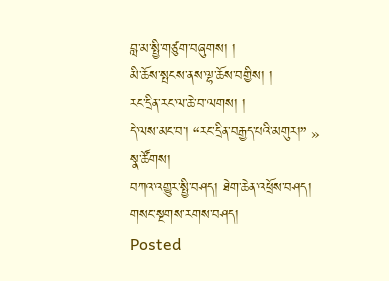བླ་མ་སྤྱི་གཙུག་བཞུགས། །
མི་ཆོས་སྤངས་ནས་ལྷ་ཆོས་བགྱིས། །
རང་དྲིན་རང་ལ་ཆེ་བ་ལགས། །
དེ་ལས་མང་བ་། “རང་དྲིན་བརྒྱད་པའི་མགུར།” »
སྣ་ཚོགས།
བཀའ་འགྱུར་སྤྱི་བཤད། ཐེག་ཆེན་འཕྲོས་བཤད། གསང་སྔགས་རགས་བཤད།
Posted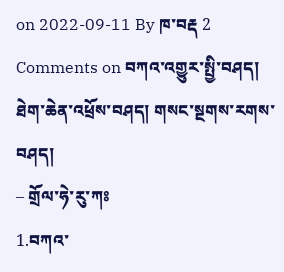on 2022-09-11 By ཁ་བརྡ 2 Comments on བཀའ་འགྱུར་སྤྱི་བཤད། ཐེག་ཆེན་འཕྲོས་བཤད། གསང་སྔགས་རགས་བཤད།
– གྲོལ་ཧེ་རུ་ཀཿ
1.བཀའ་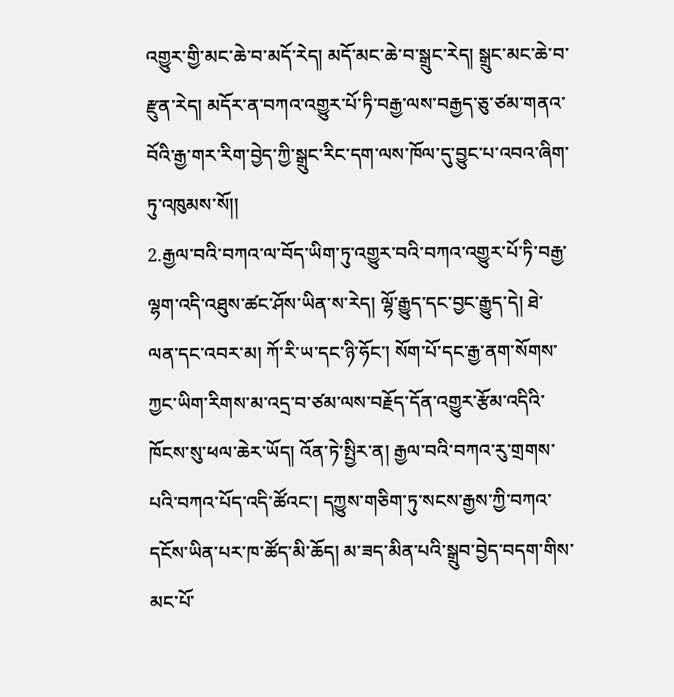འགྱུར་གྱི་མང་ཆེ་བ་མདོ་རེད། མདོ་མང་ཆེ་བ་སྒྲུང་རེད། སྒྲུང་མང་ཆེ་བ་རྫུན་རེད། མདོར་ན་བཀའ་འགྱུར་པོ་ཏི་བརྒྱ་ལས་བརྒྱད་ཅུ་ཙམ་གནའ་བོའི་རྒྱ་གར་རིག་བྱེད་ཀྱི་སྒྲུང་རིང་དག་ལས་ཁོལ་དུ་བྱུང་པ་འབའ་ཞིག་ཏུ་འཁུམས་སོ།།
2.རྒྱལ་བའི་བཀའ་ལ་བོད་ཡིག་ཏུ་འགྱུར་བའི་བཀའ་འགྱུར་པོ་ཏི་བརྒྱ་ལྷག་འདི་འཐུས་ཚང་ཤོས་ཡིན་ས་རེད། ལྷོ་རྒྱུད་དང་བྱང་རྒྱུད་དེ། ཐེ་ལན་དང་འབར་མ། ཀོ་རི་ཡ་དང་ཉི་ཧོང་། སོག་པོ་དང་རྒྱ་ནག་སོགས་ཀྱང་ཡིག་རིགས་མ་འདྲ་བ་ཙམ་ལས་བརྗོད་དོན་འགྱུར་རྩོམ་འདིའི་ཁོངས་སུ་ཕལ་ཆེར་ཡོད། འོན་ཏེ་སྤྱིར་ན། རྒྱལ་བའི་བཀའ་རུ་གྲགས་པའི་བཀའ་པོད་འདི་ཚོའང་། དཀྱུས་གཅིག་ཏུ་སངས་རྒྱས་ཀྱི་བཀའ་དངོས་ཡིན་པར་ཁ་ཚོད་མི་ཆོད། མ་ཟད་མིན་པའི་སྒྲུབ་བྱེད་བདག་གིས་མང་པོ་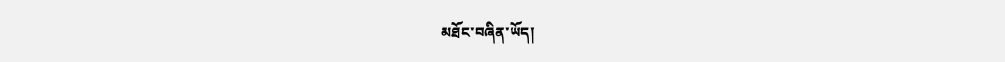མཐོང་བཞིན་ཡོད།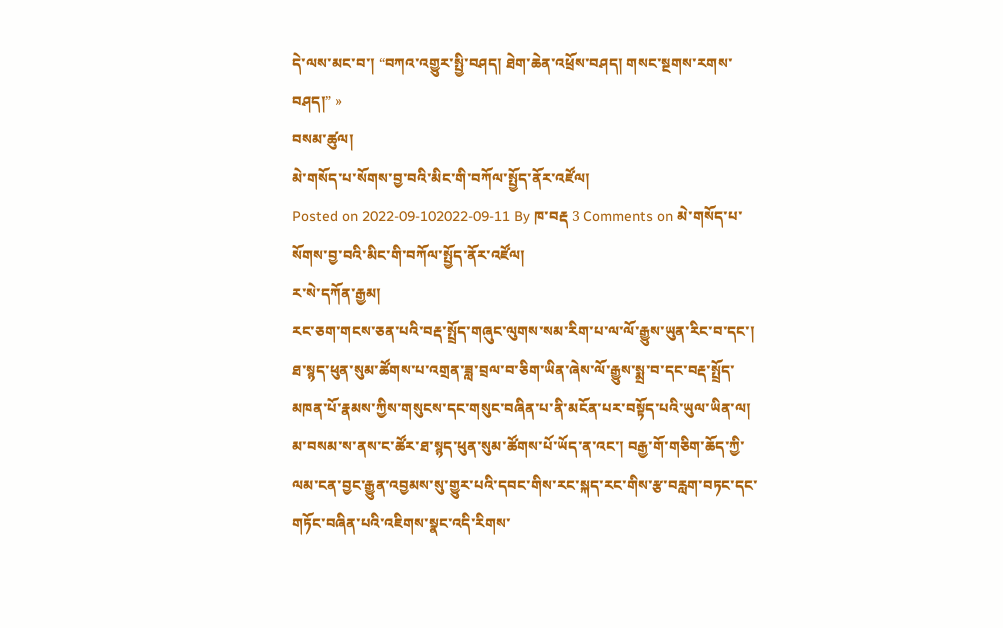དེ་ལས་མང་བ་། “བཀའ་འགྱུར་སྤྱི་བཤད། ཐེག་ཆེན་འཕྲོས་བཤད། གསང་སྔགས་རགས་བཤད།” »
བསམ་ཚུལ།
མེ་གསོད་པ་སོགས་བྱ་བའི་མིང་གི་བཀོལ་སྤྱོད་ནོར་འཛོལ།
Posted on 2022-09-102022-09-11 By ཁ་བརྡ 3 Comments on མེ་གསོད་པ་སོགས་བྱ་བའི་མིང་གི་བཀོལ་སྤྱོད་ནོར་འཛོལ།
ར་སེ་དཀོན་རྒྱམ།
རང་ཅག་གངས་ཅན་པའི་བརྡ་སྤྲོད་གཞུང་ལུགས་སམ་རིག་པ་ལ་ལོ་རྒྱུས་ཡུན་རིང་བ་དང་། ཐ་སྙད་ཕུན་སུམ་ཚོགས་པ་འགྲན་ཟླ་བྲལ་བ་ཅིག་ཡིན་ཞེས་ལོ་རྒྱུས་སྨྲ་བ་དང་བརྡ་སྤྲོད་མཁན་པོ་རྣམས་ཀྱིས་གསུངས་དང་གསུང་བཞིན་པ་ནི་མངོན་པར་བསྟོད་པའི་ཡུལ་ཡིན་ལ། མ་བསམ་ས་ནས་ང་ཚོར་ཐ་སྙད་ཕུན་སུམ་ཚོགས་པོ་ཡོད་ན་འང་། བརྒྱ་གོ་གཅིག་ཆོད་ཀྱི་ལམ་ངན་བྱང་རྒྱུན་འབྱམས་སུ་གྱུར་པའི་དབང་གིས་རང་སྐད་རང་གིས་རྩ་བརླག་བཏང་དང་གཏོང་བཞིན་པའི་འཇིགས་སྣང་འདི་རིགས་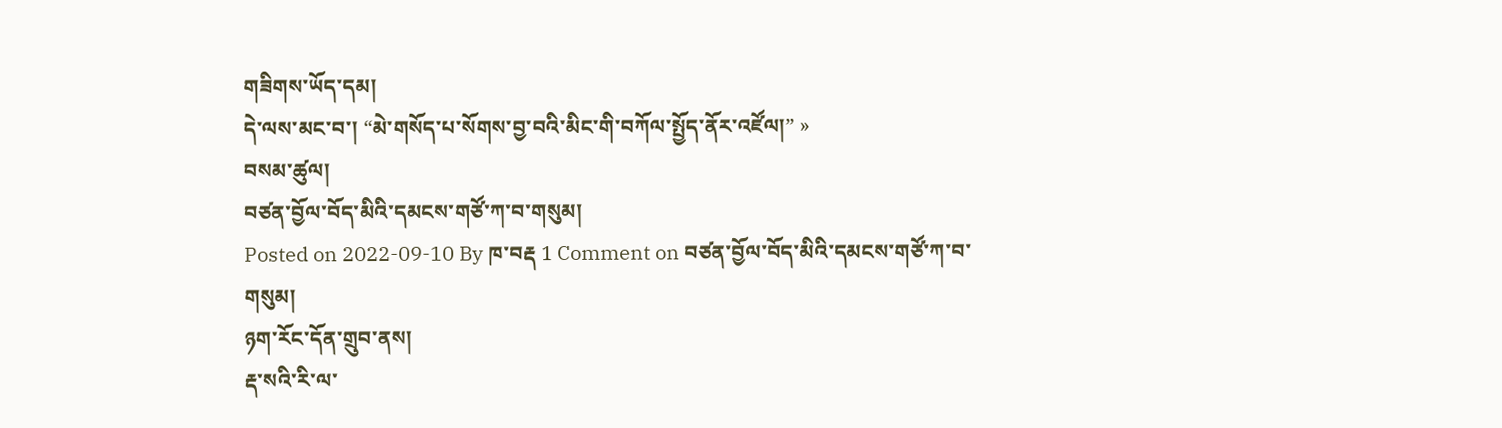གཟིགས་ཡོད་དམ།
དེ་ལས་མང་བ་། “མེ་གསོད་པ་སོགས་བྱ་བའི་མིང་གི་བཀོལ་སྤྱོད་ནོར་འཛོལ།” »
བསམ་ཚུལ།
བཙན་བྱོལ་བོད་མིའི་དམངས་གཙོ་ཀ་བ་གསུམ།
Posted on 2022-09-10 By ཁ་བརྡ 1 Comment on བཙན་བྱོལ་བོད་མིའི་དམངས་གཙོ་ཀ་བ་གསུམ།
ཉག་རོང་དོན་གྲུབ་ནས།
རྡ་སའི་རི་ལ་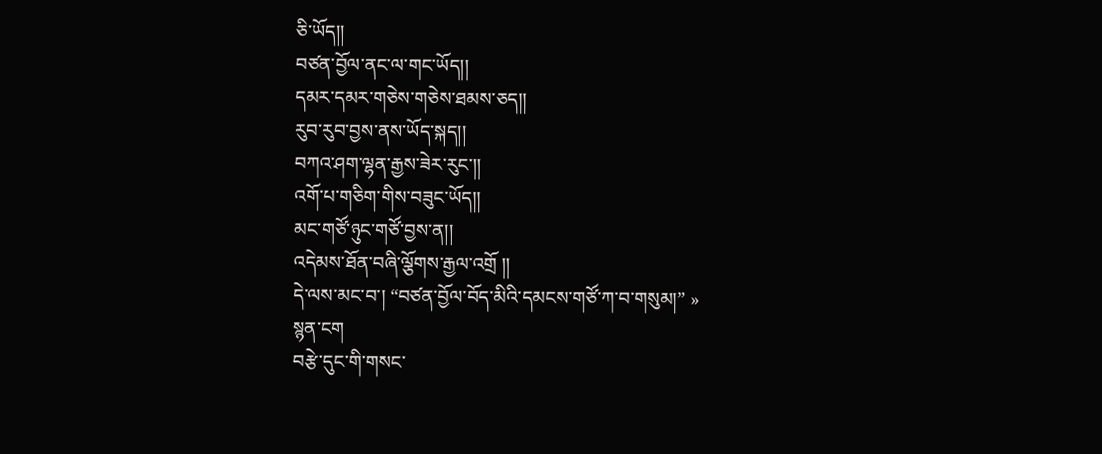ཅི་ཡོད།།
བཙན་བྱོལ་ནང་ལ་གང་ཡོད།།
དམར་དམར་གཅེས་གཅེས་ཐམས་ཅད།།
རུབ་རུབ་བྱས་ནས་ཡོད་སྐད།།
བཀའ་ཤག་ལྷན་རྒྱས་ཟེར་རུང་།།
འགོ་པ་གཅིག་གིས་བཟུང་ཡོད།།
མང་གཙོ་ཉུང་གཙོ་བྱས་ན།།
འདེམས་ཐོན་བཞི་ལྕོགས་རྒྱལ་འགྲོ །།
དེ་ལས་མང་བ་། “བཙན་བྱོལ་བོད་མིའི་དམངས་གཙོ་ཀ་བ་གསུམ།” »
སྙན་ངག
བརྩེ་དུང་གི་གསང་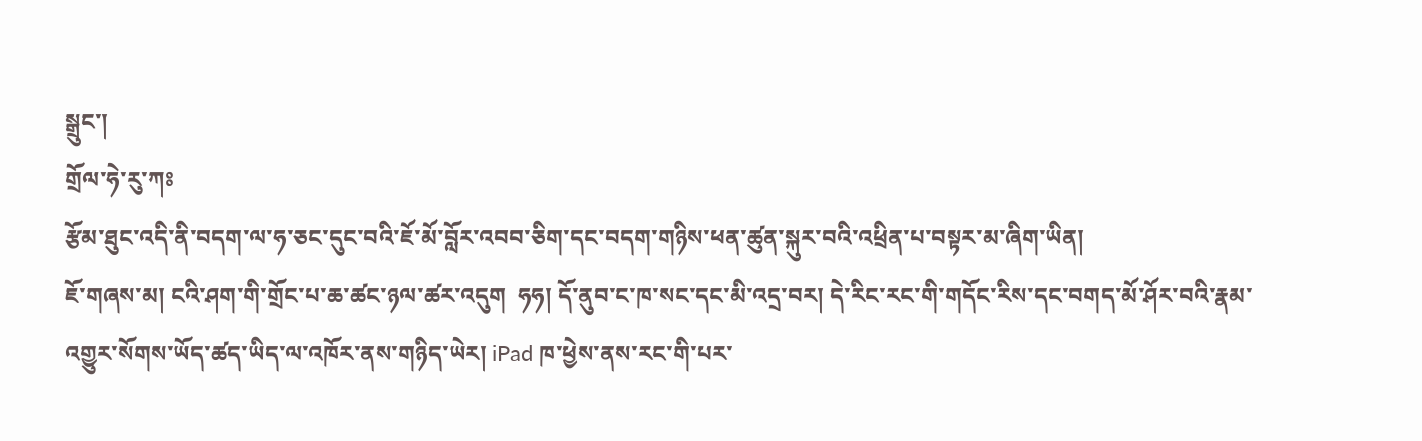སྒྲུང་།
གྲོལ་ཧེ་རུ་ཀཿ
རྩོམ་ཐུང་འདི་ནི་བདག་ལ་ཧ་ཅང་དུང་བའི་ཇོ་མོ་བློར་འབབ་ཅིག་དང་བདག་གཉིས་ཕན་ཚུན་སྐུར་བའི་འཕྲིན་པ་བསྟར་མ་ཞིག་ཡིན།
ཇོ་གཞས་མ། ངའི་ཤག་གི་གྲོང་པ་ཆ་ཚང་ཉལ་ཚར་འདུག  ཧཧ། དོ་ནུབ་ང་ཁ་སང་དང་མི་འདྲ་བར། དེ་རིང་རང་གི་གདོང་རིས་དང་བགད་མོ་ཤོར་བའི་རྣམ་འགྱུར་སོགས་ཡོད་ཚད་ཡིད་ལ་འཁོར་ནས་གཉིད་ཡེར། iPad ཁ་ཕྱེས་ནས་རང་གི་པར་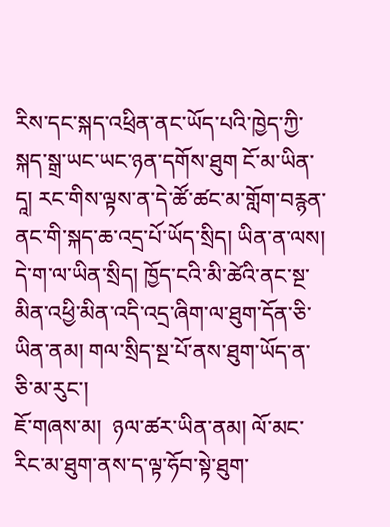རིས་དང་སྐད་འཕྲིན་ནང་ཡོད་པའི་ཁྱེད་ཀྱི་སྐད་སྒྲ་ཡང་ཡང་ཉན་དགོས་ཐུག ངོ་མ་ཡིན་དཱ། རང་གིས་ལྟས་ན་དེ་ཚོ་ཚང་མ་གློག་བརྙན་ནང་གི་སྐད་ཆ་འདྲ་པོ་ཡོད་སྲིད། ཡིན་ན་ལས། དེ་ག་ལ་ཡིན་སྲིད། ཁྱོད་ངའི་མི་ཚེའི་ནང་སྔ་མིན་འཕྱི་མིན་འདི་འདྲ་ཞིག་ལ་ཐུག་དོན་ཅི་ཡིན་ནམ། གལ་སྲིད་སྔ་པོ་ནས་ཐུག་ཡོད་ན་ཅི་མ་རུང་།
ཇོ་གཞས་མ།  ཉལ་ཚར་ཡིན་ནམ། ལོ་མང་རིང་མ་ཐུག་ནས་ད་ལྟ་ཧོབ་སྟེ་ཐུག་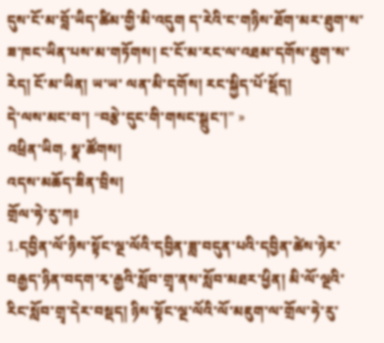དུས་ངོ་མ་བློ་ཡིད་ཚིམ་གྱི་མི་འདུག ད་རེའི་ང་གཉིས་ཐོག་མར་ཐུག་ས་ཟ་ཁང་ཡིན་པས་མ་གཏོགས། ང་ངོ་མ་རང་ལ་འཐམ་དགོས་ཐུག་ས་རེད། ངོ་མ་ཡིན། ཡ་ཡ་ ལན་མི་དགོས། རང་སྐྱིད་པོ་སྡོད།
དེ་ལས་མང་བ་། “བརྩེ་དུང་གི་གསང་སྒྲུང་།” »
འཕྲིན་ཡིག, སྣ་ཚོགས།
འདས་མཆོད་ཟིན་བྲིས།
གྲོལ་ཧེ་རུ་ཀཿ
1.དབྱིན་ལོ་ཉིས་སྟོང་ལྔ་ལོའི་དབྱིན་ཟླ་བདུན་པའི་དབྱིན་ཚེས་ཉེར་བརྒྱད་ཉིན་བདག་རྭ་རྒྱའི་སློབ་གྲྭ་ནས་སློབ་མཐར་ཕྱིན། མི་ལོ་ལྔའི་རིང་སློབ་གྲྭ་དེར་བསྡད། ཉིས་སྟོང་ལྔ་ལོའི་ལོ་མཇུག་ལ་གྲོལ་ཧེ་རུ་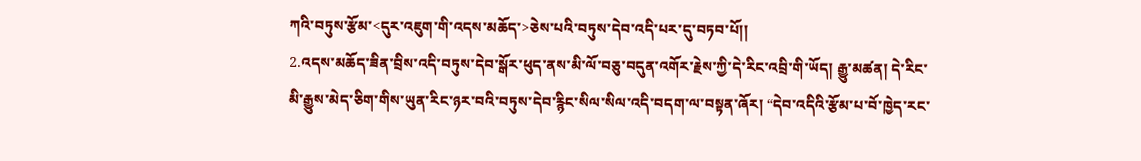ཀའི་བཏུས་རྩོམ་<དུར་འཇུག་གི་འདས་མཆོད་>ཅེས་པའི་བཏུས་དེབ་འདི་པར་དུ་བཏབ་པོ།།
2.འདས་མཆོད་ཟིན་བྲིས་འདི་བཏུས་དེབ་སྒོར་ཕུད་ནས་མི་ལོ་བཅུ་བདུན་འགོར་རྗེས་ཀྱི་དེ་རིང་འབྲི་གི་ཡོད། རྒྱུ་མཚན། དེ་རིང་མི་རྒྱུས་མེད་ཅིག་གིས་ཡུན་རིང་ཉར་བའི་བཏུས་དེབ་རྙིང་སིལ་སིལ་འདི་བདག་ལ་བསྟན་ཞོར། “དེབ་འདིའི་རྩོམ་པ་བོ་ཁྱེད་རང་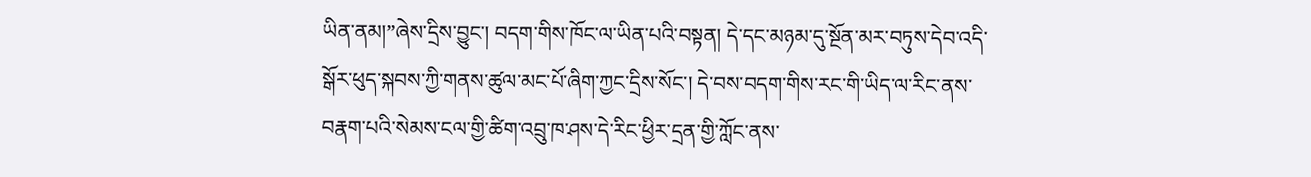ཡིན་ནམ།”ཞེས་དྲིས་བྱུང་། བདག་གིས་ཁོང་ལ་ཡིན་པའི་བསྟན། དེ་དང་མཉམ་དུ་སྔོན་མར་བཏུས་དེབ་འདི་སྒོར་ཕུད་སྐབས་ཀྱི་གནས་ཚུལ་མང་པོ་ཞིག་ཀྱང་དྲིས་སོང་། དེ་བས་བདག་གིས་རང་གི་ཡིད་ལ་རིང་ནས་བརྣག་པའི་སེམས་ངལ་གྱི་ཚིག་འབྲུ་ཁ་ཤས་དེ་རིང་ཕྱིར་དྲན་གྱི་ཀློང་ནས་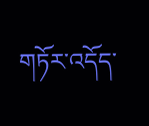གཏོར་འདོད་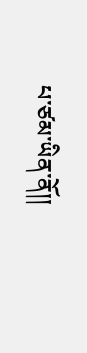པ་ཙམ་ཡིན་ནོ།།